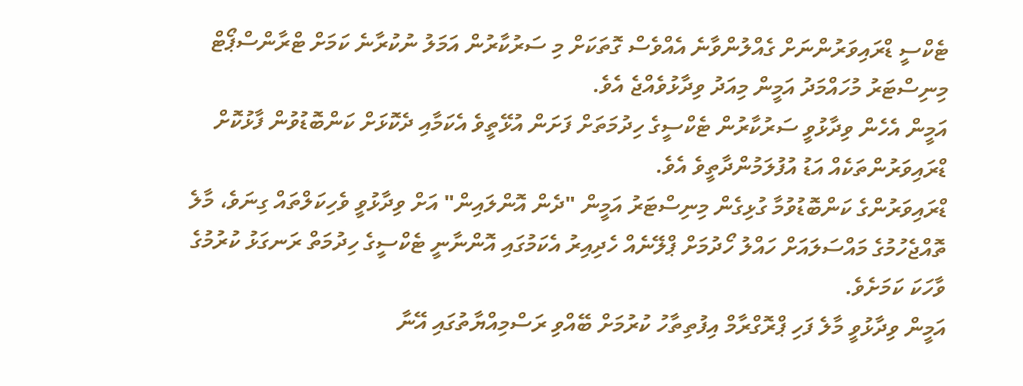ޓެކްސީ ޑްރައިވަރުންނަށް ގެއްލުންވާނެ އެއްވެސް ގޮތަކަށް މި ސަރުކާރުން އަމަލު ނުކުރާނެ ކަމަށް ޓްރާންސްޕޯޓް މިނިސްޓަރު މުހައްމަދު އަމީން މިއަދު ވިދާޅުވެއްޖެ އެވެ.
އަމީން އެހެން ވިދާޅުވީ ސަރުކާރުން ޓެކްސީގެ ހިދުމަތަށް ފަށަން އުޅޭތީވެ އެކަމާއި ދެކޮޅަށް ކަންބޮޑުވުން ފާޅުކޮށް ޑްރައިވަރުންތަކެއް އަޑު އުފުލަމުންދާތީވެ އެވެ.
ޑްރައިވަރުންގެ ކަންބޮޑުވުމާ ގުޅިގެން މިނިސްޓަރު އަމީން "ދެން އޮންލައިން" އަށް ވިދާޅުވީ ވެހިކަލްތައް ގިނަވެ، މާލެ ތޮއްޖެހުމުގެ މައްސަލައަށް ހައްލު ހޯދުމަށް ޕްލޭނެއް ހެދިއިރު އެކަމުގައި އޮންނާނީ ޓެކްސީގެ ހިދުމަތް ރަނގަޅު ކުރުމުގެ ވާހަކަ ކަމަށެވެ.
އަމީން ވިދާޅުވީ މާލެ ފަހި ޕްރޮގްރާމް އިފުތިތާހު ކުރުމަށް ބޭއްވި ރަސްމިއްޔާތުގައި އޭނާ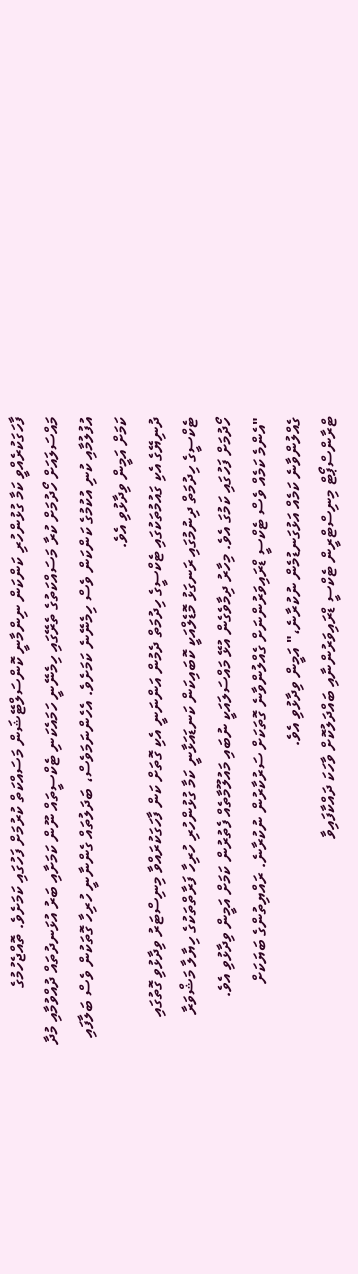ފާހަގަކުރެއްވީ ކަމާ ގުޅުންހުރި ކަންކަން ނިންމާނީ ކޮންސަލްޓޭޝަން މަސައްކަތް ކުރުމަށް ފަހުގައި ކަމަށެވެ. ތޮއްޖެހުމުގެ މައްސަލައަށް ހޯދުމަށް ކުރާ މަސައްކަތުގެ ތެރޭގައި ހިމެނޭނީ ހަމައެކަނި ޓެކްސީތައް ނޫން ކަމަށާއި ބަރު އުޅަނދުތައް ދުއްވުމާއި މުދާ އުފުލުމާއި ކުނި އުކުމުގެ ކަންކަން ވެސް ހިމެނޭނެ ކަމަށެވެ. އެހެންނަމަވެސް، ބަދަލުތައް ގެންނާނީ ހުރިހާ ގޮތަކުން ވެސް ބަލާފައި ކަމަށް އަމީން ވިދާޅުވި އެވެ.
ދުނިޔޭގެ އެކި ގައުމުތަކުގައި ޓެކްސީގެ ހިދުމަތް ދެމުން އަންނަނީ އެކި ގޮތަށް ކަން ފާހަގަކުރައްވާ މިނިސްޓަރު ވިދާޅުވި ގޮތުގައި ޓެކްސީގެ ހިދުމަތް ދިނުމުގައި ރަނގަޅު މޮޑެލްއަކީ ކޮބައިކަން ކަނޑައަޅާނީ ކަމާ ގުޅުންހުރި ހުރިހާ ފަރާތްތަކުގެ ހިޔާލާ މަޝްވަރާ ހޯދުމަށް ފަހުގައި ކަމުގަ އެވެ. މިހާރު ދިމާވެގެން އުޅޭ މައްސަލައަކީ ނުބައި މައުލޫމާތެއް ފެތުރުން ކަމަށް އަމީން ވިދާޅުވި އެވެ.
"އެންމެ ކަމެއް ވެސް ޓެކްސީ ޑްރައިވަރުންނަށް ގެއްލުންވާނެ ގޮތަކަށް ސަރުކާރުން ނުކުރާނެ. ރައްޔިތުންގެ ބަޔަކަށް ގެއްލުންވާނެ ކަމެއް އަޅުގަނޑުމެން ނުކުރާނެ،" އަމީން ވިދާޅުވި އެވެ.
ޓްރާންސްޕޯޓް މިނިސްޓްރީން ޓެކްސީ ޑްރައިވަރުންނާއި ބައްދަލުކޮށް ވާހަކަ ދައްކާފައިވާ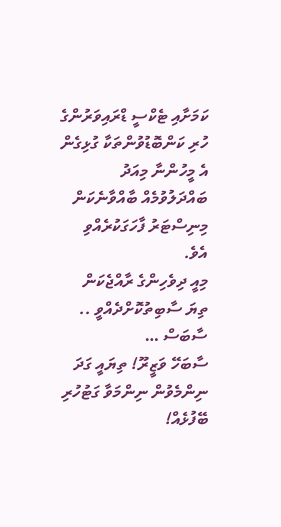ކަމަށާއި ޓެކްސީ ޑްރައިވަރުންގެ ހުރި ކަންބޮޑުވުންތަކާ ގުޅިގެން އެ މީހުންނާ މިއަދު ބައްދަލުވުމެއް ބާއްވާނެކަން މިނިސްޓަރު ފާހަގަކުރެއްވި އެވެ.
މިއީ ދިވެހިންގެ ރާއްޖެކަން ތިޔަ ސާބިތުކޮށްދެއްވީ .. ސާބަސް …
ސާބަހޭ ވަޒީރޫ! ތިޔައީ ގަދަ ނިންމެވުން ނިންމަވާ ގަޓުހުރި ބޭފުޅެއް!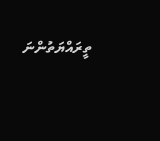ތީރައްޔަތުންނަ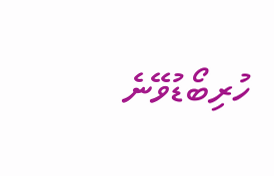ހުރިބޯޑުވޭނެ